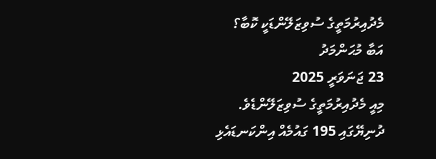މެދުއިރުމަތީގެ ސުވިޒަލޭންޑަކީ ކޮބާ؟
އަބާ މުޙަންމަދު
23 ޖަނަވަރީ 2025
މިއީ މެދުއިރުމަތީގެ ސުވިޒަލޭންޑެވެ.
ދުނިޔޭގައި 195 ގައުމެއް އިންކަނޑައެޅި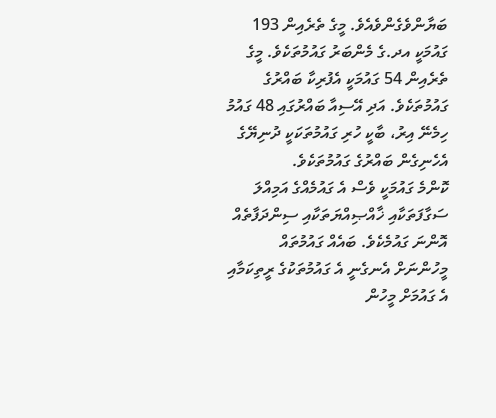ބަޔާންވެގެންވެއެވެ. މީގެ ތެރެއިން 193 ގައުމަކީ އދ.ގެ މެންބަރު ގައުމުތަކެވެ. މީގެ ތެރެއިން 54 ގައުމަކީ އެފުރިކާ ބައްރުގެ ގައުމުތަކެވެ. އަދި އޭސިއާ ބައްރުގައި 48 ގައުމު ހިމެނޭ އިރު، ބާކީ ހުރި ގައުމުތަކަކީ ދުނިޔޭގެ އެހެނިގެން ބައްރުގެ ގައުމުތަކެވެ.
ކޮންމެ ގައުމަކީ ވެސް އެ ގައުމެއްގެ އަމިއްލަ ސަގާފަތަކާއި ޚާއްޞިއްޔަތަކާއި ސިންދަފާތެއް އޮންނަ ގައުމެކެވެ. ބައެއް ގައުމުތައް މީހުންނަށް އެނގެނީ އެ ގައުމުތަކުގެ ރީތިކަމާއި އެ ގައުމަށް މީހުން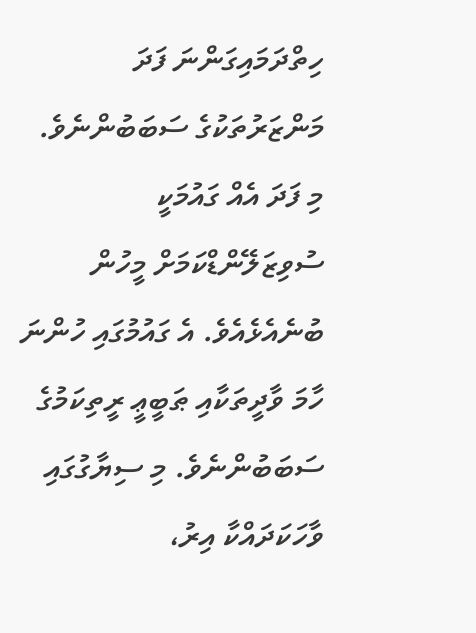ހިތްދަމައިގަންނަ ފަދަ މަންޒަރުތަކުގެ ސަބަބުންނެވެ. މި ފަދަ އެއް ގައުމަކީ ސުވިޒަލޭންޑްކަމަށް މީހުން ބުނެއެޅެއެވެ. އެ ގައުމުގައި ހުންނަ ހާމަ ވާދީތަކާއި ޠަބީޢީ ރީތިކަމުގެ ސަބަބުންނެވެ. މި ސިޔާގުގައި ވާހަކަދައްކާ އިރު،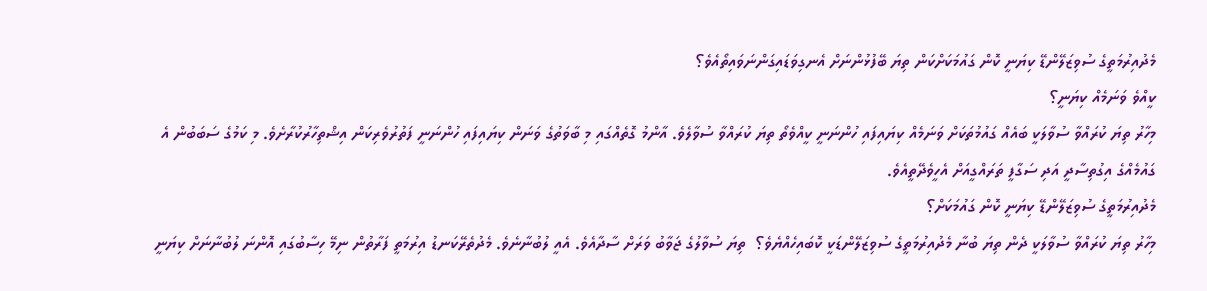މެދުއިރުމަތީގެ ސުވިޒަލޭންޑޭ ކިޔަނީ ކޮން ގައުމަކަށްކަން ތިޔަ ބޭފުޅުންނަށް އެނގިވަޑައިގަންނަވައިތޯއެވެ؟
ކީއްވެ ވަނަމެއް ކިޔަނީ؟
މިހާރު ތިޔަ ކުރައްވާ ސުވާލަކީ ބައެއް ގައުމުތަކަށް ވަނަމެއް ކިޔައިފައި ހުންނަނީ ކީއްވެތޯ ތިޔަ ކުރައްވާ ސުވާލެވެ. އާންމު ގޮތެއްގައި މި ބާވަތުގެ ވަނަން ކިޔައިފައި ހުންނަނީ ފަތުރުވެރިކަން އިޝްތިހާރުކުރާށެވެ. މި ކަމުގެ ސަބަބުން އެ ގައުމެއްގެ އިގުތިސާދީ އަދި ސަގާފީ ތަރައްގީއަށް އެހީވެދޭތީއެވެ.
މެދުއިރުމަތީގެ ސުވިޒަލޭންޑޭ ކިޔަނީ ކޮން ގައުމަކަށް؟
މިހާރު ތިޔަ ކުރައްވާ ސުވާލަކީ ދެން ތިޔަ ބުނާ މެދުއިރުމަތީގެ ސުވިޒަލޭންޑަކީ ކޮބައިހެއްޔެވެ؟  ތިޔަ ސުވާލުގެ ޖަވާބު ވަރަށް ސާދާއެވެ. އެއީ ލުބުނާނެވެ. މެދުތެރޭކަނޑު އިރުމަތީ ފަރާތުން ނިމޭ ހިސާބުގައި އޮންނަ ލުބުނާނަށް ކިޔަނީ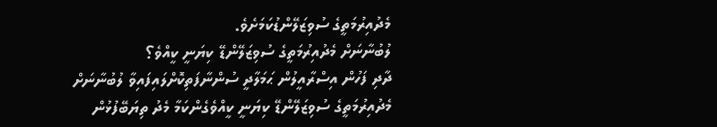މެދުއިރުމަތީގެ ސުވިޒަލޭންޑުކަމަށެވެ.
ލުބުނާނަށް މެދުއިރުމަތީގެ ސުވިޒަލޭންޑޭ ކިޔަނީ ކީއްވެ؟
ދާދި ފަހުން އިސްރާއީލުން ޙަމަލާދީ ސުންނާފަތިކޮށްލައިފައިވާ ލުބުނާނަށް މެދުއިރުމަތީގެ ސުވިޒަލޭންޑޭ ކިޔަނީ ކީއްވެގެންކަމާ މެދު ތިޔަބޭފުޅުން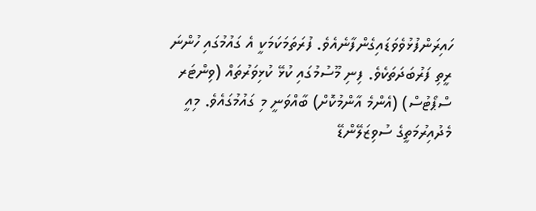ހައިރަންފުޅުވެވަޑައިގެންފާނެއެވެ. ފުރަތަމަކަމަކީ އެ ގައުމުގައި ހުންނަ ރީތި ފަރުބަދަތަކެވެ. ފިނި މޫސުމުގައި ކުޅޭ ކުޅިވަރުތައް (ވިންޓަރ ސްޕޯޓުސް) (އެންމެ އާންމުކޮށް) ބާއްވަނީ މި ގައުމުގައެވެ. މިއީ މެދުއިރުމަތީގެ ސުވިޒަލޭންޑޭ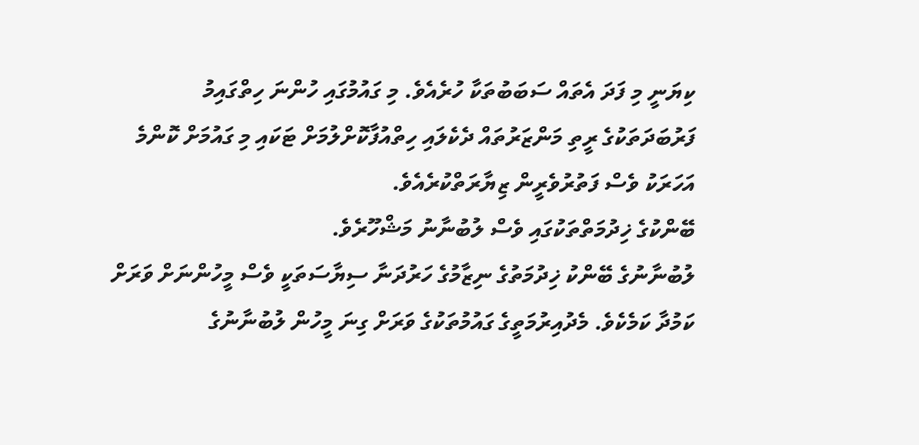ކިޔަނީ މި ފަދަ އެތައް ސަބަބުތަކާ ހުރެއެވެ. މި ގައުމުގައި ހުންނަ ހިތްގައިމު ފަރުބަދަތަކުގެ ރީތި މަންޒަރުތައް ދެކެލައި ހިތްއުފާކޮށްލުމަށް ޓަކައި މި ގައުމަށް ކޮންމެ އަހަރަކު ވެސް ފަތުރުވެރީން ޒިޔާރަތްކުރެއެވެ.
ބޭންކުގެ ޚިދުމަތްތަކުގައި ވެސް ލުބުނާނު މަޝްހޫރެވެ.
ލުބުނާނުގެ ބޭންކު ޚިދުމަތުގެ ނިޒާމުގެ ހަރުދަނާ ސިޔާސަތަކީ ވެސް މީހުންނަށް ވަރަށް ކަމުދާ ކަމެކެވެ. މެދުއިރުމަތީގެ ގައުމުތަކުގެ ވަރަށް ގިނަ މީހުން ލުބުނާނުގެ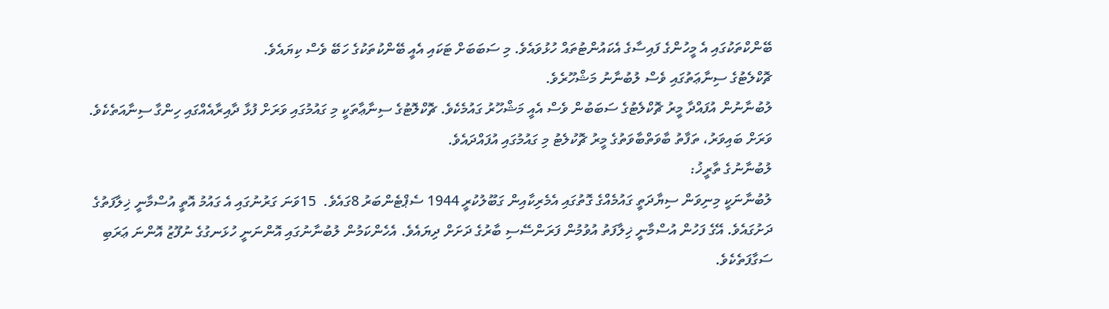ބޭންކްތަކުގައި އެ މީހުންގެ ފައިސާގެ އެކައުންޓުތައް ހުޅުވައެވެ. މި ސަބަބަށް ޓަކައި އެއީ ބޭންކުތަކުގެ ހަބޭ ވެސް ކިޔައެވެ.
ޗޮކްލެޓުގެ ސިނާޢަތުގައި ވެސް ލުބުނާނު މަޝްހޫރެވެ.
ލުބުނާނުން އުފައްދާ މީރު ޗޮކްލެޓުގެ ސަބަބުން ވެސް އެއީ މަޝްހޫރު ގައުމެކެވެ. ޗޮކްލޮޓުގެ ސިނާޢާތަކީ މި ގައުމުގައި ވަރަށް ފުޅާ ދާއިރާއެއްގައި ހިންގާ ސިނާއަތެކެވެ. ވަރަށް ބައިވަރު، ތަފާތު ބާވަތްބާވަތުގެ މީރު ޗޮކުލެޓު މި ގައުމުގައި އުފައްދައެވެ.
ލުބުނާނުގެ ތާރީޚު:
ލުބުނާނަކީ މިނިވަން ސިޔާދަތީ ގައުމެއްގެ ގޮތުގައި އެމެރިކާއިން ގަބޫލުކުރީ 1944 ސެޕްޓެންބަރު 8ގައެވެ.  15ވަނަ ގަރުނުގައި އެ ގައުމު އޮތީ އުސްމާނީ ޚިލާފަތުގެ ދަށުގައެވެ. އޭގެ ފަހުން އުސްމާނީ ޚިލާފަތު އުވުމުން ފަރަންސޭސި ބާރުގެ ދަށަށް ދިޔައެވެ. އެހެންކަމުން ލުބުނާނުގައި އޮންނަނީ ހުޅަނގުގެ ނުފޫޒު އޮންނަ ޢަރަބި ސަގާފަތެކެވެ.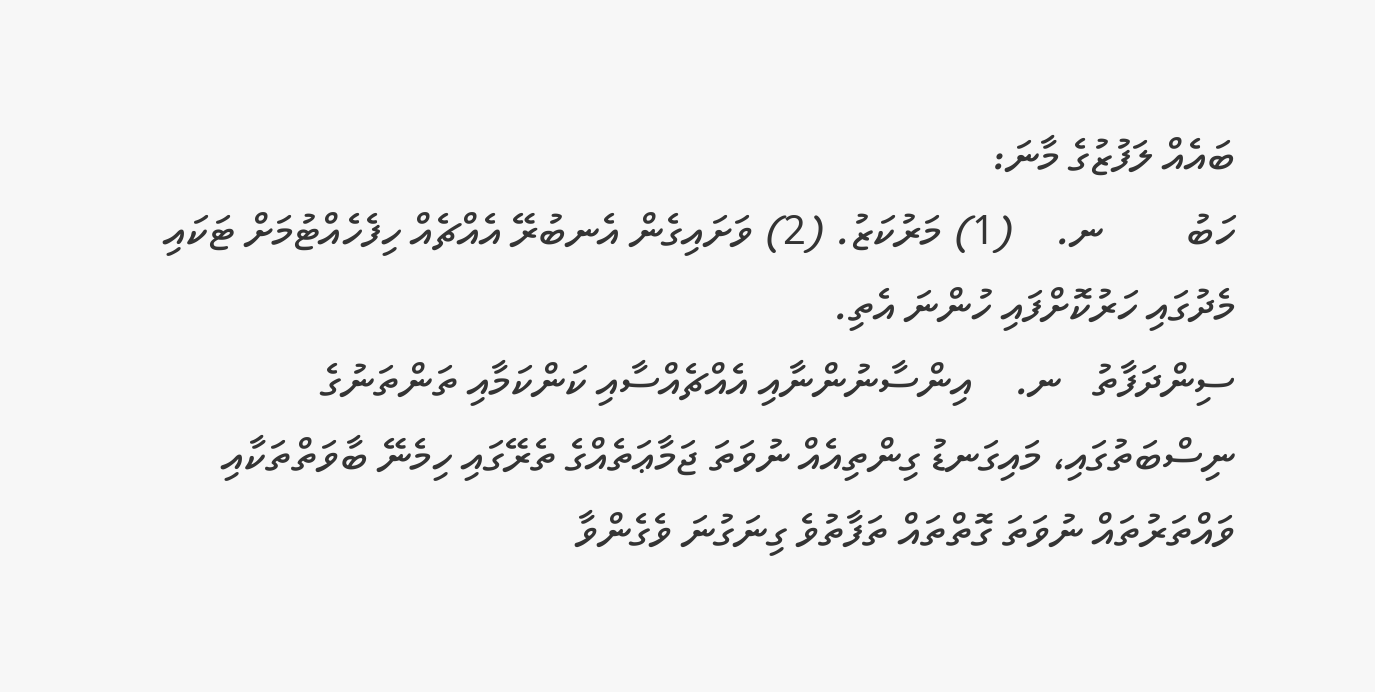ބައެއް ލަފުޒުގެ މާނަ:
ހަބު        ނ.    (1) މަރުކަޒު. (2) ވަށައިގެން އެނބުރޭ އެއްޗެއް ހިފެހެއްޓުމަށް ޓަކައި މެދުގައި ހަރުކޮށްފައި ހުންނަ އެތި.
ސިންދަފާތު   ނ.    އިންސާނުންނާއި އެއްޗެއްސާއި ކަންކަމާއި ތަންތަނުގެ ނިސްބަތުގައި، މައިގަނޑު ގިންތިއެއް ނުވަތަ ޖަމާޢަތެއްގެ ތެރޭގައި ހިމެނޭ ބާވަތްތަކާއި ވައްތަރުތައް ނުވަތަ ގޮތްތައް ތަފާތުވެ ގިނަގުނަ ވެގެންވާ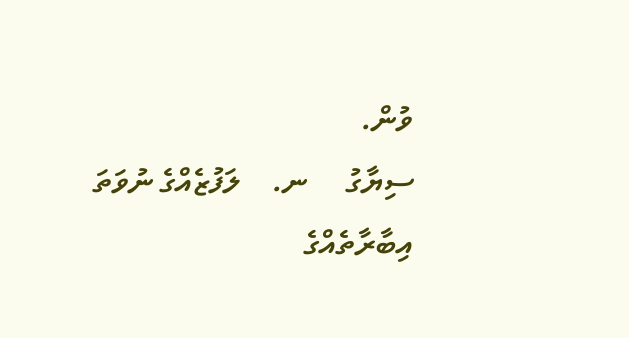ވުން.
ސިޔާގު     ނ.    ލަފުޒެއްގެ ނުވަތަ އިބާރާތެއްގެ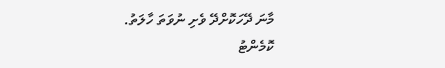މާނަ ދޭހަކޮށްދޭ ވެށި ނުވަތަ ހާލަތު.
ކޮމެންޓު